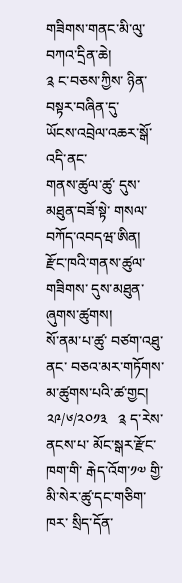གཟིགས་གནང་མི་ལུ་བཀའ་དྲིན་ཆེ།
༉ ང་བཅས་ཀྱིས་ ཉིན་བསྟར་བཞིན་དུ་
ཡོངས་འབྲེལ་འཆར་སྒོ་འདི་ནང་
གནས་ཚུལ་ཚུ་ དུས་མཐུན་བཟོ་སྟེ་ གསལ་བཀོད་འབདཝ་ཨིན།
རྫོང་ཁའི་གནས་ཚུལ་གཟིགས་ དུས་མཐུན་ཞུགས་ཚུགས།
སོ་ནམ་པ་ཚུ་ བཙག་འཐུ་ནང་ བཅའ་མར་གཏོགས་མ་ཚུགས་པའི་ཚ་གྱང།
༢༩/༦/༢༠༡༣   ༉ ད་རེས་ནངས་པ་ མོང་སྒར་རྫོང་ཁག་གི་ རྒེད་འོག་༡༧ གྱི་ མི་སེར་ཚུ་དང་གཅིག་ཁར་ སྲིད་དོན་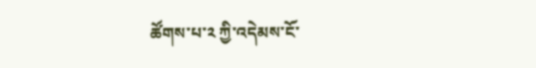ཚོགས་པ་༢ ཀྱི་འདེམས་ངོ་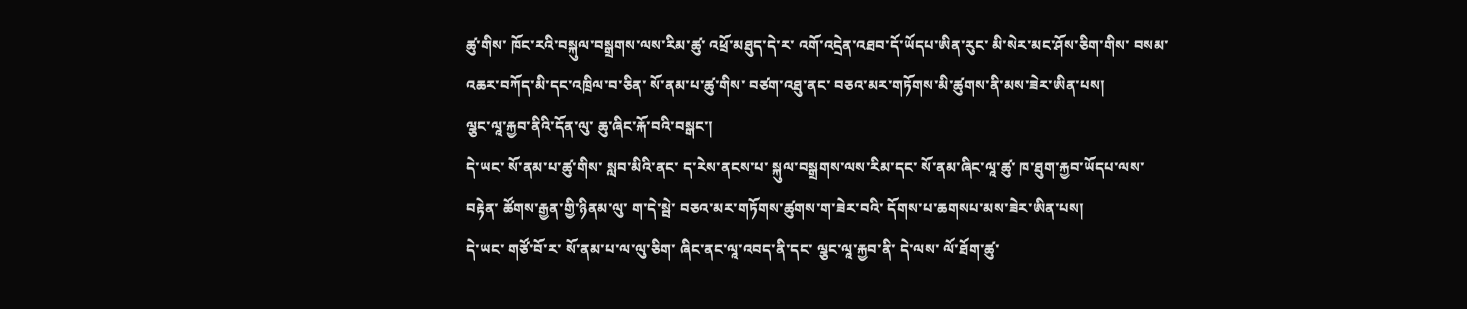ཚུ་གིས་ ཁོང་རའི་བསྐུལ་བསྒྲགས་ལས་རིམ་ཚུ་ འཕྲོ་མཐུད་དེ་ར་ འགོ་འདྲེན་འཐབ་དོ་ཡོདཔ་ཨིན་རུང་ མི་སེར་མང་ཤོས་ཅིག་གིས་ བསམ་འཆར་བཀོད་མི་དང་འཁྲིལ་བ་ཅིན་ སོ་ནམ་པ་ཚུ་གིས་ བཙག་འཐུ་ནང་ བཅའ་མར་གཏོགས་མི་ཚུགས་ནི་མས་ཟེར་ཨིན་པས།
ལྕང་ལཱ་རྐྱབ་ནིའི་དོན་ལུ་ ཆུ་ཞིང་རྐོ་བའི་བསྒང་།
དེ་ཡང་ སོ་ནམ་པ་ཚུ་གིས་ སླབ་མིའི་ནང་ ད་རེས་ནངས་པ་ སྐུལ་བསྒྲགས་ལས་རིམ་དང་ སོ་ནམ་ཞིང་ལཱ་ཚུ་ ཁ་ཐུག་རྐྱབ་ཡོདཔ་ལས་བརྟེན་ ཚོགས་རྒྱན་གྱི་ཉིནམ་ལུ་ ག་དེ་སྦེ་ བཅའ་མར་གཏོགས་ཚུགས་ག་ཟེར་བའི་ དོགས་པ་ཆགསཔ་མས་ཟེར་ཨིན་པས།
དེ་ཡང་ གཙོ་བོ་ར་ སོ་ནམ་པ་ལ་ལུ་ཅིག་ ཞིང་ནང་ལཱ་འབད་ནི་དང་ ལྕང་ལཱ་རྐྱབ་ནི་ དེ་ལས་ ལོ་ཐོག་ཚུ་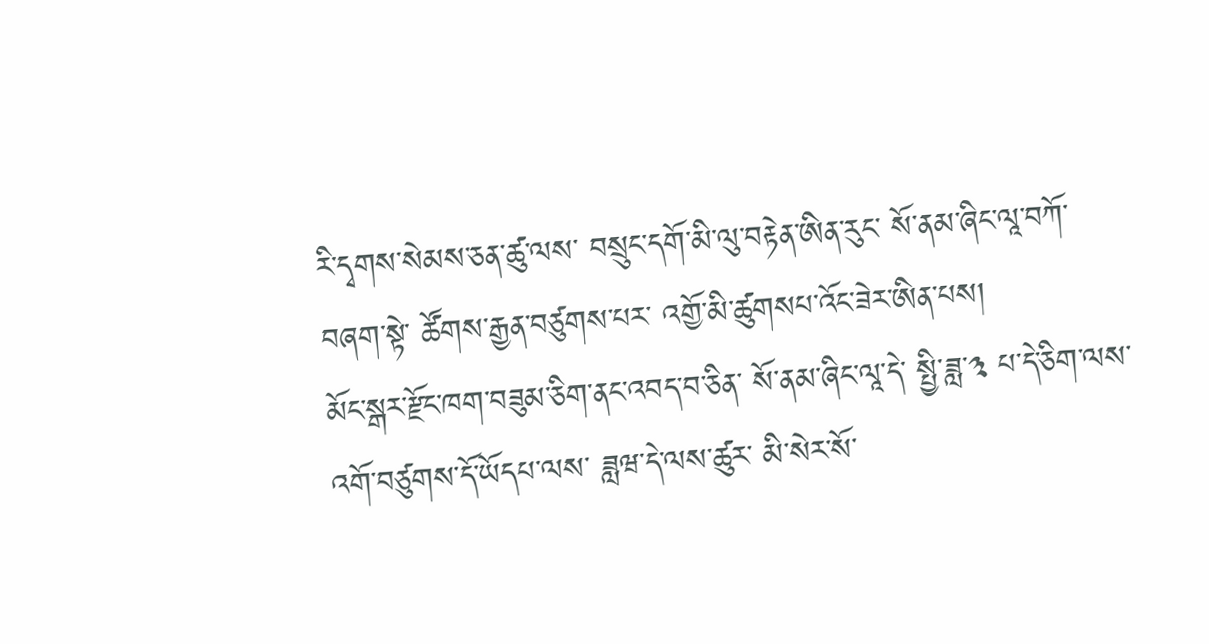རི་དྭགས་སེམས་ཅན་ཚུ་ལས་ བསྲུང་དགོ་མི་ལུ་བརྟེན་ཨིན་རུང་ སོ་ནམ་ཞིང་ལཱ་བཀོ་བཞག་སྟེ་ ཚོགས་རྒྱན་བཙུགས་པར་ འགྱོ་མི་ཚུགསཔ་འོང་ཟེར་ཨིན་པས།
མོང་སྒར་རྫོང་ཁག་བཟུམ་ཅིག་ནང་འབད་བ་ཅིན་ སོ་ནམ་ཞིང་ལཱ་དེ་ སྤྱི་ཟླ་༣ པ་དེ་ཅིག་ལས་ འགོ་བཙུགས་དོ་ཡོདཔ་ལས་ ཟླཝ་དེ་ལས་ཚུར་ མི་སེར་སོ་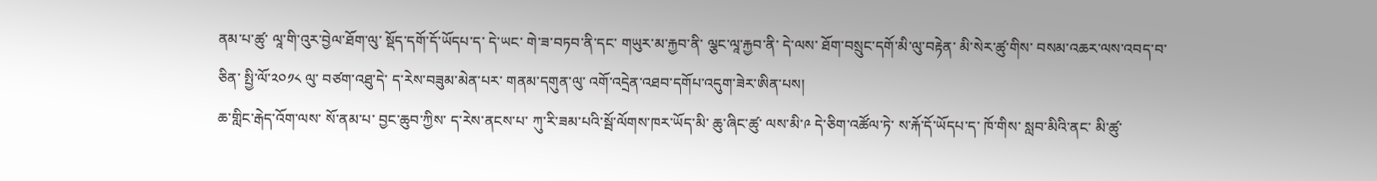ནམ་པ་ཚུ་ ལཱ་གི་འུར་བྱེལ་ཐོག་ལུ་ སྡོད་དགོ་དོ་ཡོདཔ་ད་ དེ་ཡང་ གེ་ཟ་བཏབ་ནི་དང་ གཡུར་མ་རྐྱབ་ནི་ ལྕང་ལཱ་རྐྱབ་ནི་ དེ་ལས་ ཐོག་བསྲུང་དགོ་མི་ལུ་བརྟེན་ མི་སེར་ཚུ་གིས་ བསམ་འཆར་ལས་འབད་བ་ཅིན་ སྤྱི་ལོ་༢༠༡༨ ལུ་ བཙག་འཐུ་དེ་ ད་རེས་བཟུམ་མེན་པར་ གནམ་དགུན་ལུ་ འགོ་འདྲེན་འཐབ་དགོཔ་འདུག་ཟེར་ཨིན་པས།
ཆ་གླིང་རྒེད་འོག་ལས་ སོ་ནམ་པ་ བྱང་ཆུབ་ཀྱིས་ ད་རེས་ནངས་པ་ ཀུ་རི་ཟམ་པའི་སྦོ་ལོགས་ཁར་ཡོད་མི་ ཆུ་ཞིང་ཚུ་ ལས་མི་༩ དེ་ཅིག་འཚོལ་ཏེ་ ས་རྐོ་དོ་ཡོདཔ་ད་ ཁོ་གིས་ སླབ་མིའི་ནང་ མི་ཚུ་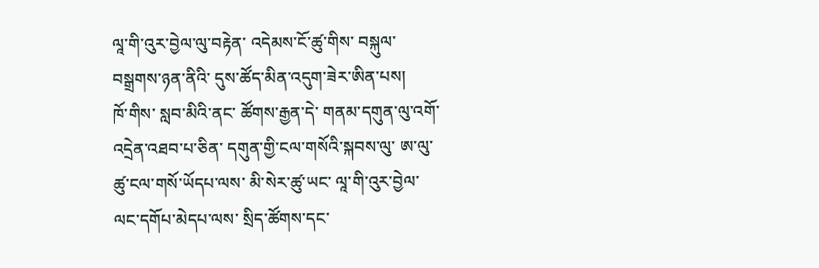ལཱ་གི་འུར་བྱེལ་ལུ་བརྟེན་ འདེམས་ངོ་ཚུ་གིས་ བསྐུལ་བསྒྲགས་ཉན་ནིའི་ དུས་ཚོད་མིན་འདུག་ཟེར་ཨིན་པས།
ཁོ་གིས་ སླབ་མིའི་ནང་ ཚོགས་རྒྱན་དེ་ གནམ་དགུན་ལུ་འགོ་འདྲེན་འཐབ་པ་ཅིན་ དགུན་གྱི་ངལ་གསོའི་སྐབས་ལུ་ ཨ་ལུ་ཚུ་ངལ་གསོ་ཡོདཔ་ལས་ མི་སེར་ཚུ་ཡང་ ལཱ་གི་འུར་བྱེལ་ལང་དགོཔ་མེདཔ་ལས་ སྲིད་ཚོགས་དང་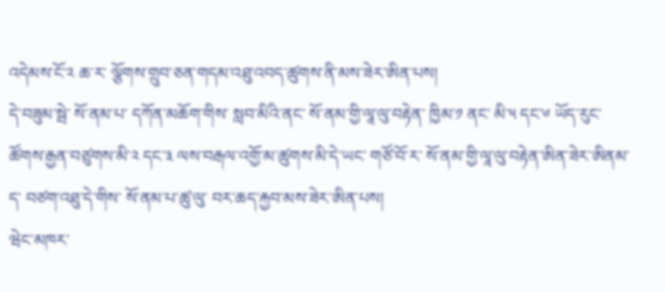འདེམས་ངོ་༢ ཆ་ར་ ལྕོགས་གྲུབ་ཅན་གདམ་འཐུ་འབད་ཚུགས་ནི་མས་ཟེར་ཨིན་པས།
དེ་བཟུམ་སྦེ་ སོ་ནམ་པ་ དཀོན་མཆོག་གིས་ སླབ་མིའི་ནང་ སོ་ནམ་གྱི་ལཱ་ལུ་བརྟེན་ ཁྱིམ་༡ ནང་ མི་༥ དང་༦ ཡོད་རུང་ ཚོགས་རྒྱན་བཙུགས་མི་༢ དང་༣ ལས་བརྒལ་འགྱོ་མ་ཚུགས་མི་དེ་ཡང་ གཙོ་བོ་ར་ སོ་ནམ་གྱི་ལཱ་ལུ་བརྟེན་ཨིན་ཟེར་ཨིནམ་ད་ བཙག་འཐུ་དེ་གིས་ སོ་ནམ་པ་ཚུ་ལུ་ བར་ཆད་རྐྱབ་མས་ཟེར་ཨིན་པས།
ཝེང་མཁར་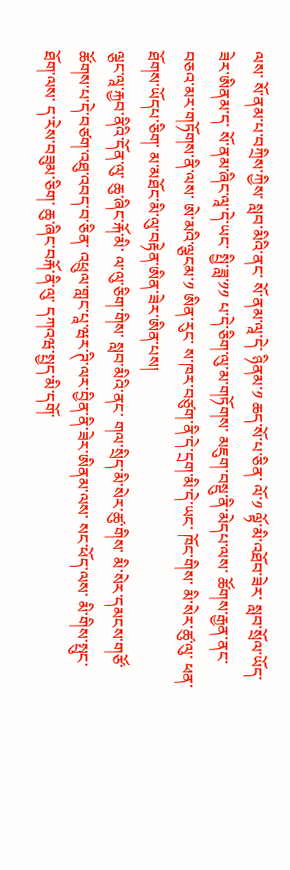ལས་ སོ་ནམ་པ་བཀྲིས་ཀྱིས་ སླབ་མིའི་ནང་ སོ་ནམ་ལཱ་དེ་ ཉིནམ་༡ ཆད་སོ་པ་ཅིན་ ལོ་༡ ལྟོ་མི་འཐོབ་ཟེར་ སླབ་སྲོལ་ཡོད་ཟེར་ཨིནམ་ད་ སོ་ནམ་ཞིང་ལཱ་དེ་ཡང་ སྤྱི་ཟླ་༡༡ པ་དེ་ཅིག་ལུ་མ་གཏོགས་ མཇུག་བསྡུ་ནི་མེདཔ་ལས་ ཚོགས་རྒྱན་ནང་བཅའ་མར་གཏོགས་ནི་ལས་ ཨེ་མའི་ལྕངམ་༡ ཨིན་རུང་ ས་ཁར་བཙུག་ནི་དེ་དྲག་མི་དེ་ཡང་ ཁོང་གིས་ མི་སེར་ཚུ་ལུ་ ཕན་ཐོགས་ཡོདཔ་ཅིག་ མ་མཐོང་མི་ལུ་བརྟེན་ཨིན་ཟེར་ཨིན་པས།
ལྕང་ལཱ་རྐྱབ་ནིའི་དོན་ལུ་ ཆུ་ཞིང་རྐོ་མི་ ལ་ལུ་ཅིག་གིས་ སླབ་མིའི་ནང་ གལ་སྲིད་མི་སེར་ཚུ་གིས་ མི་སེར་དམངས་གཙོ་ཚོགས་པ་དེ་བཙག་འཐུ་འབད་བ་ཅིན་ འཕྲུལ་གླང་པཱ་ཝར་ཊི་ལར་བྱིན་ནི་ཟེར་ཨིནམ་ལས་ སང་ཕོད་ལས་ མི་གིས་སྤུང་ཐོག་ལས་ ད་རེས་བཟུམ་ཅིག་ ཆུ་ཞིང་བརྐོ་ནི་ལུ་ དཀའཝ་སྤྱད་མི་དགོ་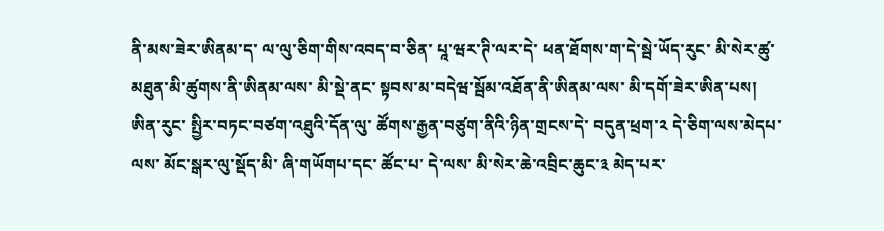ནི་མས་ཟེར་ཨིནམ་ད་ ལ་ལུ་ཅིག་གིས་འབད་བ་ཅིན་ པཱ་ཝར་ཊི་ལར་དེ་ ཕན་ཐོགས་ག་དེ་སྦེ་ཡོད་རུང་ མི་སེར་ཚུ་ མཐུན་མི་ཚུགས་ནི་ཨིནམ་ལས་ མི་སྡེ་ནང་ སྟབས་མ་བདེཝ་སྦོམ་འཐོན་ནི་ཨིནམ་ལས་ མི་དགོ་ཟེར་ཨིན་པས།
ཨིན་རུང་ སྤྱིར་བཏང་བཙག་འཐུའི་དོན་ལུ་ ཚོགས་རྒྱན་བཙུག་ནིའི་ཉིན་གྲངས་དེ་ བདུན་ཕྲག་༢ དེ་ཅིག་ལས་མེདཔ་ལས་ མོང་སྒར་ལུ་སྡོད་མི་ ཞི་གཡོགཔ་དང་ ཚོང་པ་ དེ་ལས་ མི་སེར་ཆེ་འབྲིང་ཆུང་༣ མེད་པར་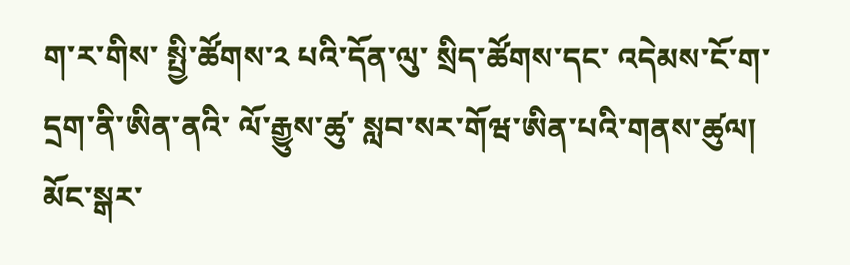ག་ར་གིས་ སྤྱི་ཚོགས་༢ པའི་དོན་ལུ་ སྲིད་ཚོགས་དང་ འདེམས་ངོ་ག་དྲག་ནི་ཨིན་ནའི་ ལོ་རྒྱུས་ཚུ་ སླབ་སར་གོཝ་ཨིན་པའི་གནས་ཚུལ།
མོང་སྒར་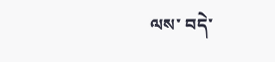ལས་ བདེ་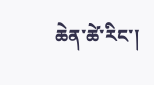ཆེན་ཚེ་རིང་།